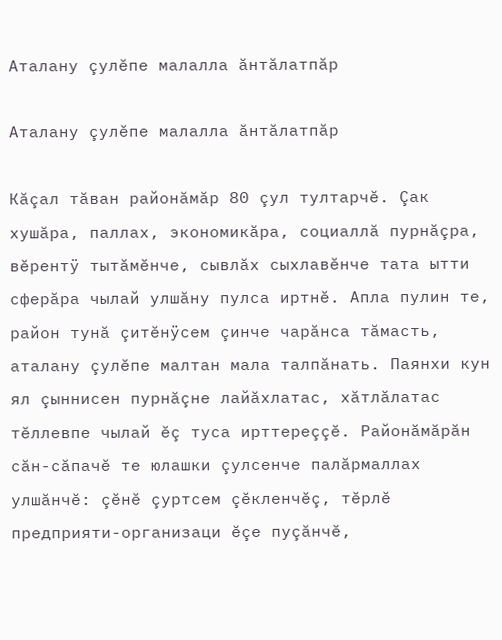Аталану çулĕпе малалла ăнтăлатпăр

Аталану çулĕпе малалла ăнтăлатпăр

Кăçал тăван районăмăр 80 çул тултарчĕ. Çак хушăра, паллах, экономикăра, социаллă пурнăçра, вĕрентÿ тытăмĕнче, сывлăх сыхлавĕнче тата ытти сферăра чылай улшăну пулса иртнĕ. Апла пулин те, район тунă çитĕнÿсем çинче чарăнса тăмасть, аталану çулĕпе малтан мала талпăнать. Паянхи кун ял çыннисен пурнăçне лайăхлатас, хăтлăлатас тĕллевпе чылай ĕç туса ирттереççĕ. Районăмăрăн сăн-сăпачĕ те юлашки çулсенче палăрмаллах улшăнчĕ: çĕнĕ çуртсем çĕкленчĕç, тĕрлĕ предприяти-организаци ĕçе пуçăнчĕ,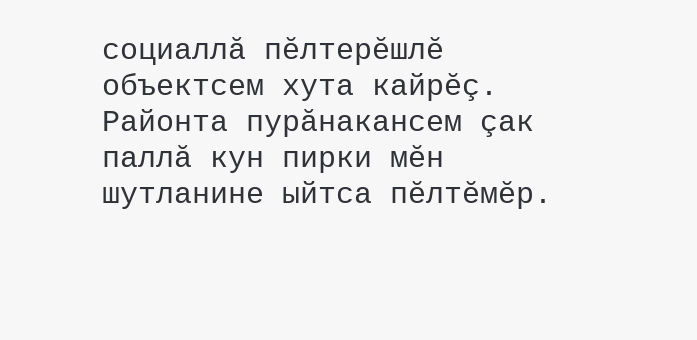социаллă пĕлтерĕшлĕ объектсем хута кайрĕç.
Районта пурăнакансем çак паллă кун пирки мĕн шутланине ыйтса пĕлтĕмĕр.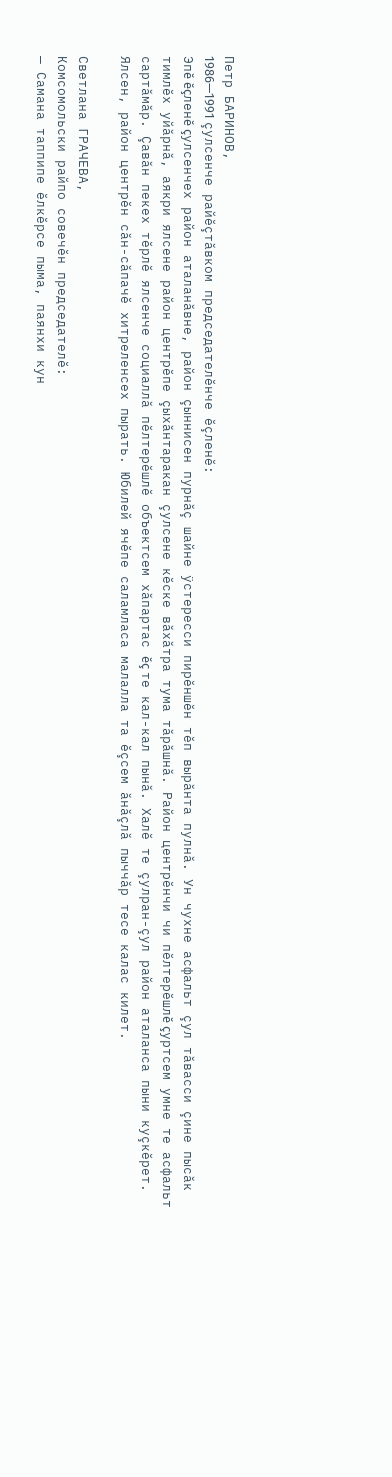Петр БАРИНОВ,
1986—1991 çулсенче райĕçтăвком председателĕнче ĕçленĕ:
Эпĕ ĕçленĕ çулсенчех район аталанăвне, район çыннисен пурнăç шайне ÿстересси пирĕншĕн тĕп вырăнта пулнă. Ун чухне асфальт çул тăвасси çине пысăк тимлĕх уйăрнă, аякри ялсене район центрĕпе çыхăнтаракан çулсене кĕске вăхăтра тума тăрăшнă. Район центрĕнчи чи пĕлтерĕшлĕ çуртсем умне те асфальт сартăмăр. Çавăн пекех тĕрлĕ ялсенче социаллă пĕлтерĕшлĕ объектсем хăпартас ĕç те кал-кал пынă. Халĕ те çулран-çул район аталанса пыни куçкĕрет. Ялсен, район центрĕн сăн-сăпачĕ хитреленсех пырать. Юбилей ячĕпе саламласа малалла та ĕçсем ăнăçлă пыччăр тесе калас килет.

Светлана ГРАЧЕВА,
Комсомольски райпо совечĕн председателĕ:
— Самана таппипе ĕлкĕрсе пыма, паянхи кун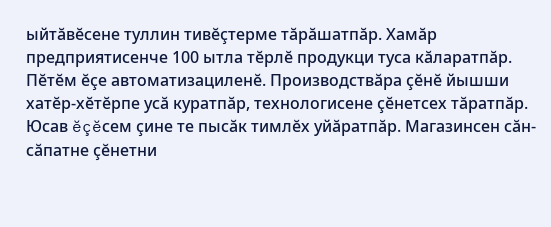ыйтăвĕсене туллин тивĕçтерме тăрăшатпăр. Хамăр предприятисенче 100 ытла тĕрлĕ продукци туса кăларатпăр. Пĕтĕм ĕçе автоматизациленĕ. Производствăра çĕнĕ йышши хатĕр-хĕтĕрпе усă куратпăр, технологисене çĕнетсех тăратпăр. Юсав ĕçĕсем çине те пысăк тимлĕх уйăратпăр. Магазинсен сăн-сăпатне çĕнетни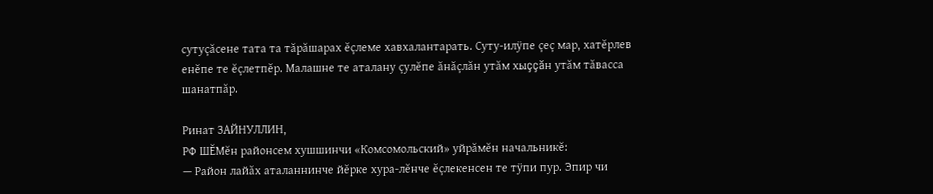сутуçăсене тата та тăрăшарах ĕçлеме хавхалантарать. Суту-илÿпе çеç мар, хатĕрлев енĕпе те ĕçлетпĕр. Малашне те аталану çулĕпе ăнăçлăн утăм хыççăн утăм тăвасса шанатпăр.

Ринат ЗАЙНУЛЛИН,
РФ ШĔМĕн районсем хушшинчи «Комсомольский» уйрăмĕн начальникĕ:
— Район лайăх аталаннинче йĕрке хура-лĕнче ĕçлекенсен те тÿпи пур. Эпир чи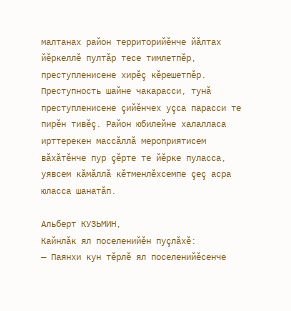малтанах район территорийĕнче йăлтах йĕркеллĕ пултăр тесе тимлетпĕр, преступленисене хирĕç кĕрешетпĕр. Преступность шайне чакарасси, тунă преступленисене çийĕнчех уçса парасси те пирĕн тивĕç. Район юбилейне халалласа ирттерекен массăллă мероприятисем вăхăтĕнче пур çĕрте те йĕрке пуласса, уявсем кăмăллă кĕтменлĕхсемпе çеç асра юласса шанатăп.

Альберт КУЗЬМИН,
Кайнлăк ял поселенийĕн пуçлăхĕ:
— Паянхи кун тĕрлĕ ял поселенийĕсенче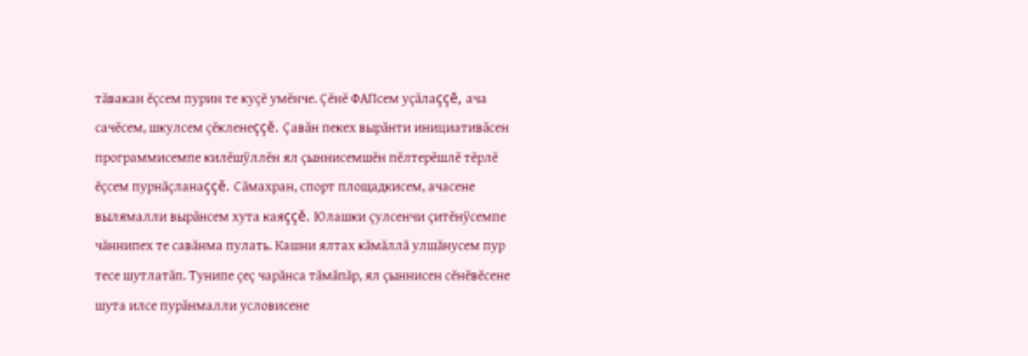тăвакан ĕçсем пурин те куçĕ умĕнче. Çĕнĕ ФАПсем уçăлаççĕ, ача сачĕсем, шкулсем çĕкленеççĕ. Çавăн пекех вырăнти инициативăсен программисемпе килĕшÿллĕн ял çыннисемшĕн пĕлтерĕшлĕ тĕрлĕ ĕçсем пурнăçланаççĕ. Сăмахран, спорт площадкисем, ачасене вылямалли вырăнсем хута каяççĕ. Юлашки çулсенчи çитĕнÿсемпе чăннипех те савăнма пулать. Кашни ялтах кăмăллă улшăнусем пур тесе шутлатăп. Тунипе çеç чарăнса тăмăпăр, ял çыннисен сĕнĕвĕсене шута илсе пурăнмалли условисене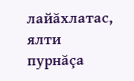лайăхлатас, ялти пурнăçа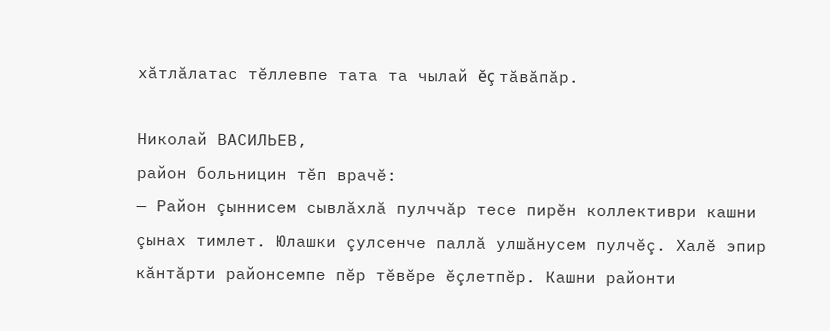хăтлăлатас тĕллевпе тата та чылай ĕç тăвăпăр.

Николай ВАСИЛЬЕВ,
район больницин тĕп врачĕ:
— Район çыннисем сывлăхлă пулччăр тесе пирĕн коллективри кашни çынах тимлет. Юлашки çулсенче паллă улшăнусем пулчĕç. Халĕ эпир кăнтăрти районсемпе пĕр тĕвĕре ĕçлетпĕр. Кашни районти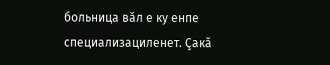больница вăл е ку енпе специализациленет. Çакă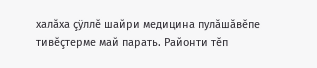халăха çÿллĕ шайри медицина пулăшăвĕпе тивĕçтерме май парать. Районти тĕп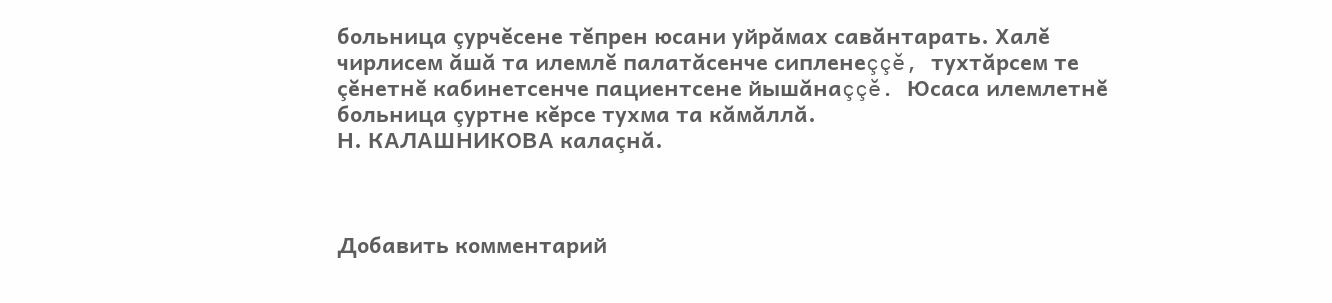больница çурчĕсене тĕпрен юсани уйрăмах савăнтарать. Халĕ чирлисем ăшă та илемлĕ палатăсенче сипленеççĕ, тухтăрсем те çĕнетнĕ кабинетсенче пациентсене йышăнаççĕ. Юсаса илемлетнĕ больница çуртне кĕрсе тухма та кăмăллă.
Н. КАЛАШНИКОВА калаçнă.



Добавить комментарий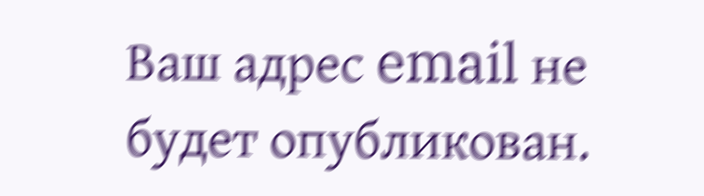Ваш адрес email не будет опубликован.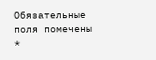Обязательные поля помечены *